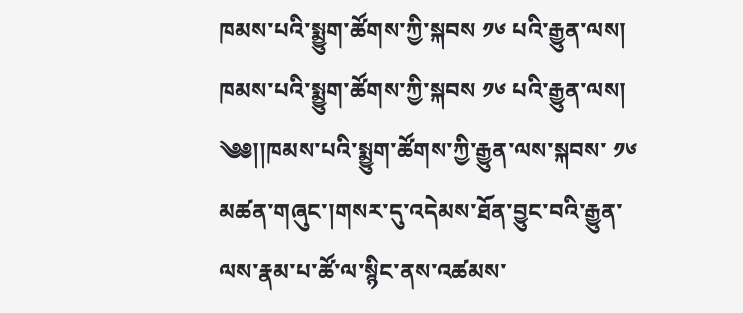ཁམས་པའི་སྨྱུག་ཚོགས་ཀྱི་སྐབས ༡༦ པའི་རྒྱུན་ལས།
ཁམས་པའི་སྨྱུག་ཚོགས་ཀྱི་སྐབས ༡༦ པའི་རྒྱུན་ལས།
༄༅།།ཁམས་པའི་སྨྱུག་ཚོགས་ཀྱི་རྒྱུན་ལས་སྐབས་ ༡༦ མཚན་གཞུང་།གསར་དུ་འདེམས་ཐོན་བྱུང་བའི་རྒྱུན་ལས་རྣམ་པ་ཚོ་ལ་སྙིང་ནས་འཚམས་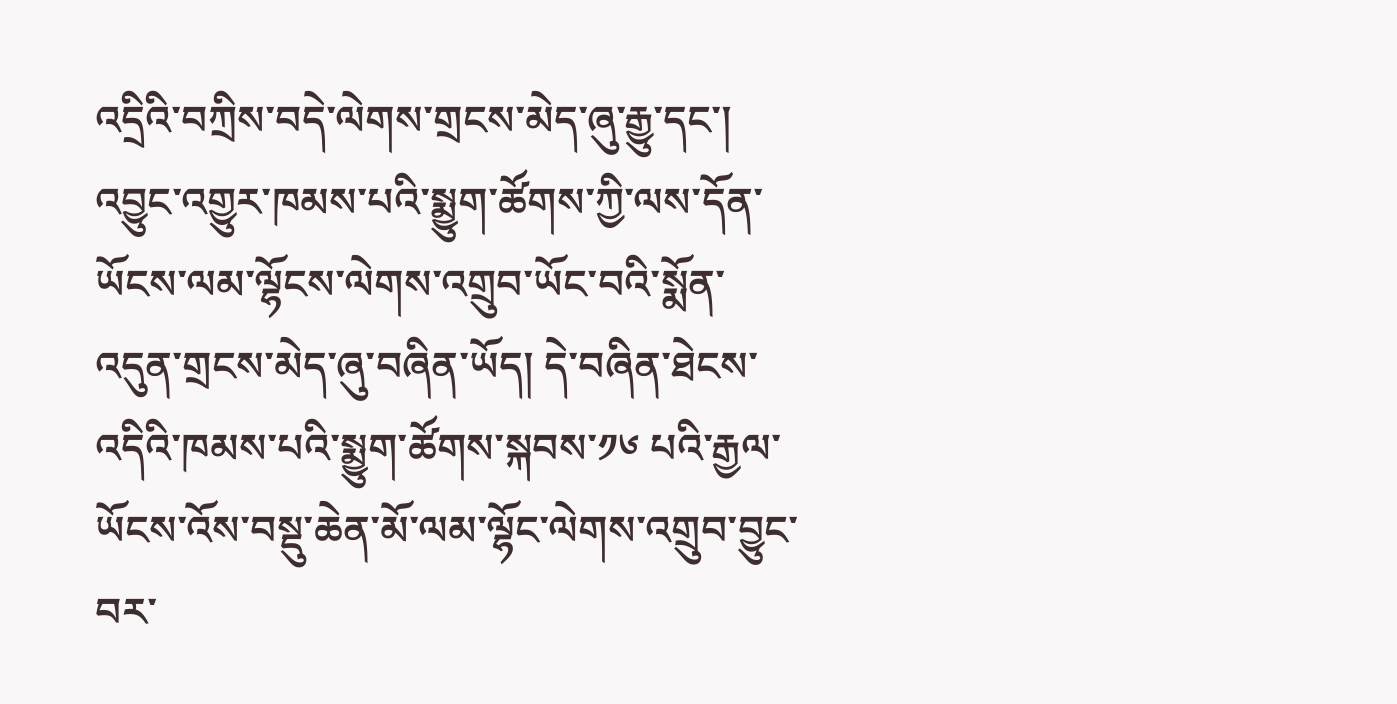འདྲིའི་བཀྲིས་བདེ་ལེགས་གྲངས་མེད་ཞུ་རྒྱུ་དང་། འབྱུང་འགྱུར་ཁམས་པའི་སྨྱུག་ཚོགས་ཀྱི་ལས་དོན་ཡོངས་ལམ་ལྷོངས་ལེགས་འགྲུབ་ཡོང་བའི་སྨོན་འདུན་གྲངས་མེད་ཞུ་བཞིན་ཡོད། དེ་བཞིན་ཐེངས་འདིའི་ཁམས་པའི་སྨྱུག་ཚོགས་སྐབས་༡༦ པའི་རྒྱལ་ཡོངས་འོས་བསྡུ་ཆེན་མོ་ལམ་ལྷོང་ལེགས་འགྲུབ་བྱུང་བར་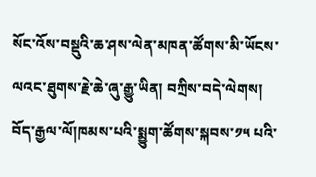སོང་འོས་བསྡུའི་ཆ་ཤས་ལེན་མཁན་ཚོགས་མི་ཡོངས་ལའང་ཐུགས་རྗེ་ཆེ་ཞུ་རྒྱུ་ཡིན། བཀྲིས་བདེ་ལེགས། བོད་རྒྱལ་ལོ།ཁམས་པའི་སྨྱུག་ཚོགས་སྐབས་༡༥ པའི་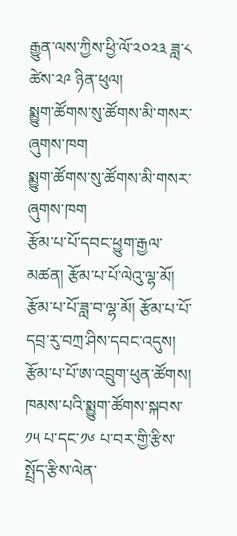རྒྱུན་ལས་ཀྱིས་ཕྱི་ལོ་༢༠༢༣ ཟླ་༨ ཚེས་༢༩ ཉིན་ཕུལ།
སྨྱུག་ཚོགས་སུ་ཚོགས་མི་གསར་ཞུགས་ཁག
སྨྱུག་ཚོགས་སུ་ཚོགས་མི་གསར་ཞུགས་ཁག
རྩོམ་པ་པོ་དབང་ཕྱུག་རྒྱལ་མཚན། རྩོམ་པ་པོ་ལེའུ་ལྷ་མོ། རྩོམ་པ་པོ་ཟླ་བ་ལྷ་མོ། རྩོམ་པ་པོ་དབྲ་རུ་བཀྲ་ཤིས་དབང་འདུས། རྩོམ་པ་པོ་ཨ་འབྲུག་ཕུན་ཚོགས།
ཁམས་པའི་སྨྱུག་ཚོགས་སྐབས་༡༥ པ་དང་༡༦ པ་བར་གྱི་རྩིས་སྤྲོད་རྩིས་ལེན་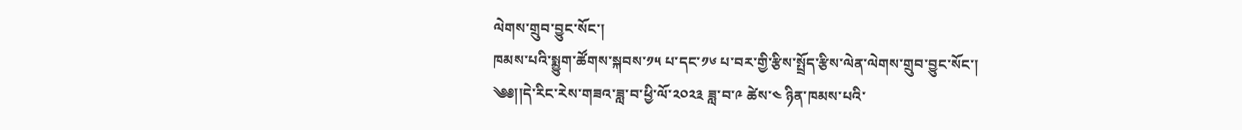ལེགས་གྲུབ་བྱུང་སོང་།
ཁམས་པའི་སྨྱུག་ཚོགས་སྐབས་༡༥ པ་དང་༡༦ པ་བར་གྱི་རྩིས་སྤྲོད་རྩིས་ལེན་ལེགས་གྲུབ་བྱུང་སོང་།
༄༅།།དེ་རིང་རེས་གཟའ་ཟླ་བ་ཕྱི་ལོ་༢༠༢༣ ཟླ་བ་༩ ཚེས་༤ ཉིན་ཁམས་པའི་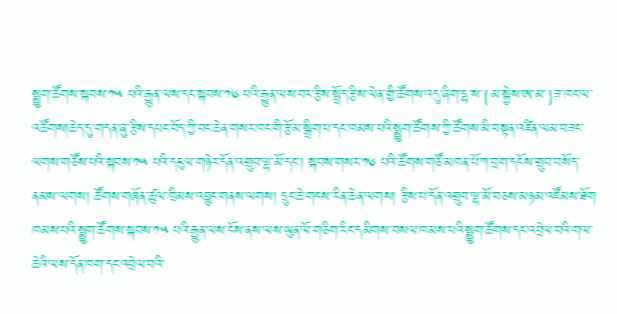སྨྱུག་ཚོགས་སྐབས་༡༥ པའི་རྒྱུན་ལས་དང་སྐབས་༡༦ པའི་རྒྱུན་ལས་བར་རྩིས་སྤྲོད་རྩིས་ལེན་གྱི་ཚོགས་འདུ་ཞིག་དྷ་ས་{མ་སྐྱེས་ཨ་མ་}ཟ་ཁང་ལ་འཚོགས།ཆེད་དུ་གདན་ཞུ་རྩིས་དཔང་བོད་ཀྱི་བང་ཆེན་གསར་ཁང་གི་རྩོམ་སྒྲིག་པ་དང་ཁམས་པའི་སྨྱུག་ཚོགས་ཀྱི་ཚོགས་མི་བསྟན་འཛིན་ལམ་བཟང་ལགས་གཙོས་པའི་སྐབས་༡༥ པའི་དངུལ་གཉེར་དོན་འགྲུབ་ལྷ་མོ་དང་། སྐབས་གསར་༡༦ པའི་ཚོགས་གཙོ་མཁན་པོ་ཀ་བྲག་དངོས་གྲུབ་བསོད་ནམས་ལགས། ཚོགས་གཞོན་ཚུལ་ཁྲིམས་འབྱུང་གནས་ལགས། དྲུང་ཆེ་གངས་རིན་ཆེན་ལགས། རྩིས་པ་དོན་འགྲུབ་ལྷ་མོ་བཅས་མཉམ་འཛོམས་ཐོག ཁམས་པའི་སྨྱུག་ཚོགས་སྐབས་༡༥ པའི་རྒྱུན་ལས་ངོས་ནས་ལས་ཡུན་ལོ་གཅིག་རིང་དམིགས་བསལ་ཁམས་པའི་སྨྱུག་ཚོགས་དང་འབྲེལ་བའི་གལ་ཆེའི་ལས་དོན་ཁག་དང་འབྲེལ་བའི་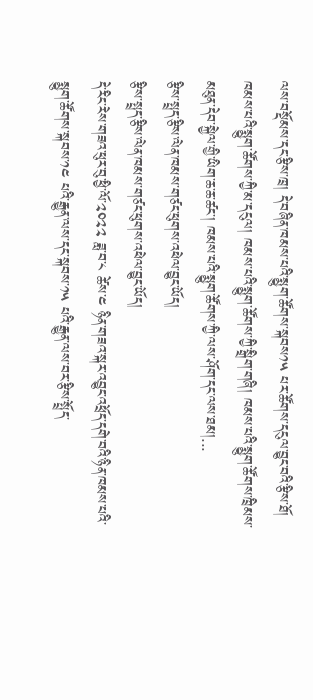ལས་བསྡོམས་དང་རྩིས་ཁྲ། དེ་བཞིན་ཁམས་པའི་སྨྱུག་ཚོགས་སྐབས༡༥ པར་ཚོགས་དངུལ་བྱུང་བའི་རྩིས་ཐོ། ཁམས་པའི་སྨྱུག་ཚོགས་ཀྱི་མ་དངུལ། ཁམས་པའི་སྨྱུག་ཚོགས་ཀྱི་སྒྲིག་གཞི། ཁམས་པའི་སྨྱུག་ཚོགས་ཁྲིམས་མཐུན་དེབ་སྐྱེལ་གྱི་ཡིག་ཆ་ཆ་ཚང་། ཁམས་པའི་སྨྱུག་ཚོགས་ཀྱི་ལས་ཤོག་དང་ལས་ཐམ།...
རྩིས་སྤྲད་རྩིས་ལེན་ཁམས་གཙང་ཕུགས་འཕེལ་བྱུང་ཡོད།
རྩིས་སྤྲད་རྩིས་ལེན་ཁམས་གཙང་ཕུགས་འཕེལ་བྱུང་ཡོད།
དེ་རིང་རེས་གཟའ་ཕུར་བུ་ཕྱི་ལོ་༢༠༢༢ ཟླ་བ་༨ ཚེས་༤ ཉིན་གཟའ་སྐར་འབྱུང་འཕྲོད་དགེ་བའི་ཉིན་ཁམས་པའི་སྨྱུག་ཚོགས་སྐབས་༡༤ པའི་རྒྱུན་ལས་དང་སྐབས་༡༥ པའི་རྒྱུན་ལས་བར་རྩིས་སྤྲོད་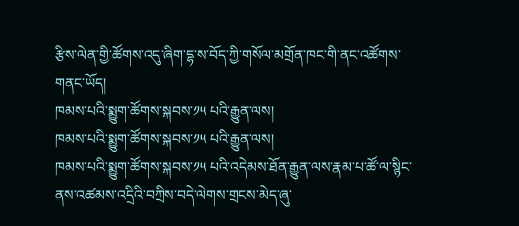རྩིས་ལེན་གྱི་ཚོགས་འདུ་ཞིག་དྷ་ས་བོད་ཀྱི་གསོལ་མགྲོན་ཁང་གི་ནང་འཚོགས་གནང་ཡོད།
ཁམས་པའི་སྨྱུག་ཚོགས་སྐབས་༡༥ པའི་རྒྱུན་ལས།
ཁམས་པའི་སྨྱུག་ཚོགས་སྐབས་༡༥ པའི་རྒྱུན་ལས།
ཁམས་པའི་སྨྱུག་ཚོགས་སྐབས་༡༥ པའི་འདེམས་ཐོན་རྒྱུན་ལས་རྣམ་པ་ཚོ་ལ་སྙིང་ནས་འཚམས་འདྲིའི་བཀྲིས་བདེ་ལེགས་གྲངས་མེད་ཞུ་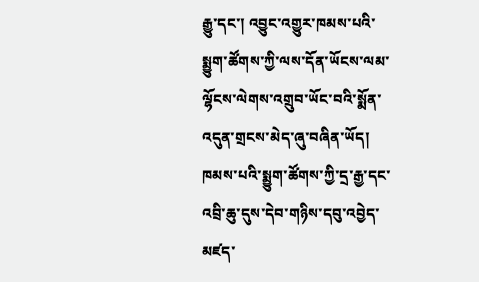རྒྱུ་དང་། འབྱུང་འགྱུར་ཁམས་པའི་སྨྱུག་ཚོགས་ཀྱི་ལས་དོན་ཡོངས་ལམ་ལྷོངས་ལེགས་འགྲུབ་ཡོང་བའི་སྨོན་འདུན་གྲངས་མེད་ཞུ་བཞིན་ཡོད།
ཁམས་པའི་སྨྱུག་ཚོགས་ཀྱི་དྲ་རྒྱ་དང་འབྲི་ཆུ་དུས་དེབ་གཉིས་དབུ་འབྱེད་མཛད་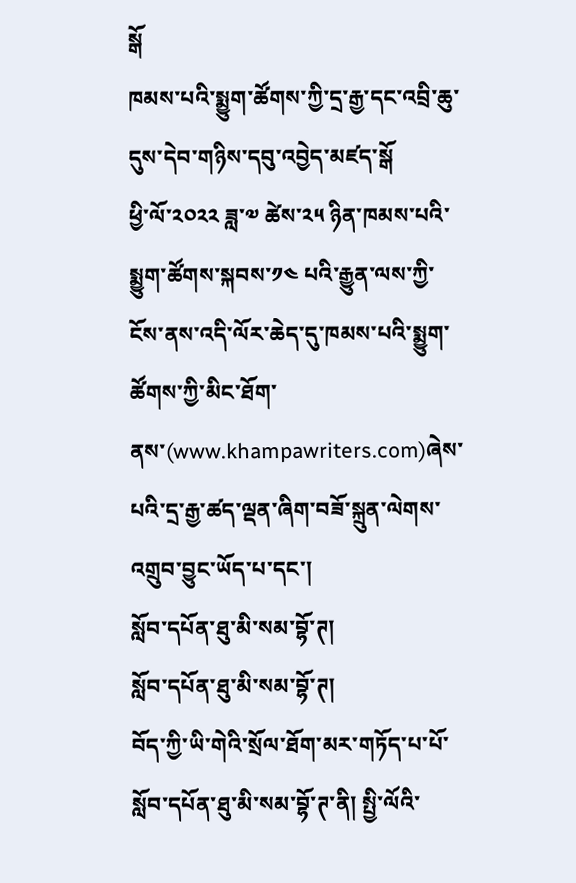སྒོ
ཁམས་པའི་སྨྱུག་ཚོགས་ཀྱི་དྲ་རྒྱ་དང་འབྲི་ཆུ་དུས་དེབ་གཉིས་དབུ་འབྱེད་མཛད་སྒོ
ཕྱི་ལོ་༢༠༢༢ ཟླ་༧ ཚེས་༢༥ ཉིན་ཁམས་པའི་སྨྱུག་ཚོགས་སྐབས་༡༤ པའི་རྒྱུན་ལས་ཀྱི་ངོས་ནས་འདི་ལོར་ཆེད་དུ་ཁམས་པའི་སྨྱུག་ཚོགས་ཀྱི་མིང་ཐོག་ནས་(www.khampawriters.com)ཞེས་པའི་དྲ་རྒྱ་ཚད་ལྡན་ཞིག་བཟོ་སྐྲུན་ལེགས་འགྲུབ་བྱུང་ཡོད་པ་དང་།
སློབ་དཔོན་ཐུ་མི་སམ་བྷོ་ཊ།
སློབ་དཔོན་ཐུ་མི་སམ་བྷོ་ཊ།
བོད་ཀྱི་ཡི་གེའི་སྲོལ་ཐོག་མར་གཏོད་པ་པོ་སློབ་དཔོན་ཐུ་མི་སམ་བྷོ་ཊ་ནི། སྤྱི་ལོའི་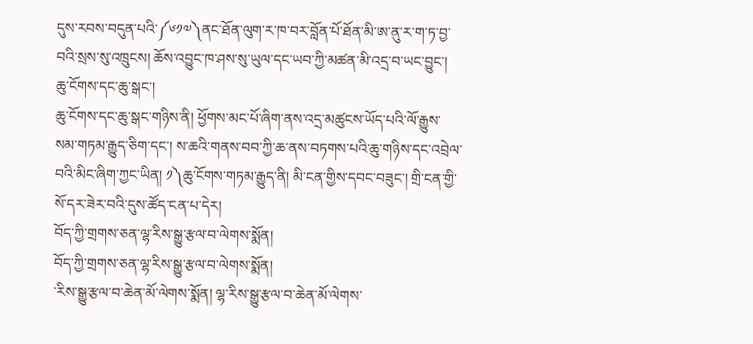དུས་རབས་བདུན་པའི་༼༦༡༧༽ནང་ཐོན་ལུག་ར་ཁ་བར་བློན་པོ་ཐོན་མི་ཨ་ནུ་ར་ག་ཏ་བྱ་བའི་སྲས་སུ་འཁྲུངས། ཆོས་འབྱུང་ཁ་ཤས་སུ་ཡུལ་དང་ཡབ་ཀྱི་མཚན་མི་འདྲ་བ་ཡང་བྱུང་།
ཆུ་ངོགས་དང་ཆུ་སྒང་།
ཆུ་ངོགས་དང་ཆུ་སྒང་གཉིས་ནི། ཕྱོགས་མང་པོ་ཞིག་ནས་འདྲ་མཚུངས་ཡོད་པའི་ལོ་རྒྱུས་སམ་གཏམ་རྒྱུད་ཅིག་དང་། ས་ཆའི་གནས་བབ་ཀྱི་ཆ་ནས་བཏགས་པའི་ཆུ་གཉིས་དང་འབྲེལ་བའི་མིང་ཞིག་ཀྱང་ཡིན། ༡༽ཆུ་ངོགས་གཏམ་རྒྱུད་ནི། མི་ངན་གྱིས་དབང་བཟུང་། གྲི་ངན་གྱི་སོ་དར་ཟེར་བའི་དུས་ཚོད་ངན་པ་དེར།
བོད་ཀྱི་གྲགས་ཅན་ལྷ་རིས་སྒྱུ་རྩལ་བ་ལེགས་སྨོན།
བོད་ཀྱི་གྲགས་ཅན་ལྷ་རིས་སྒྱུ་རྩལ་བ་ལེགས་སྨོན།
་རིས་སྒྱུ་རྩལ་བ་ཆེན་མོ་ལེགས་སྨོན། ལྷ་རིས་སྒྱུ་རྩལ་བ་ཆེན་མོ་ལེགས་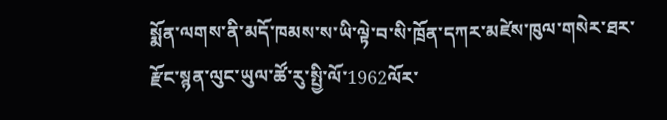སྨོན་ལགས་ནི་མདོ་ཁམས་ས་ཡི་ལྟེ་བ་སི་ཁྲོན་དཀར་མཛེས་ཁུལ་གསེར་ཐར་རྫོང་སྙན་ལུང་ཡུལ་ཚོ་རུ་སྤྱི་ལོ་1962ལོར་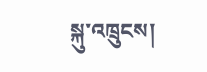སྐུ་འཁྲུངས།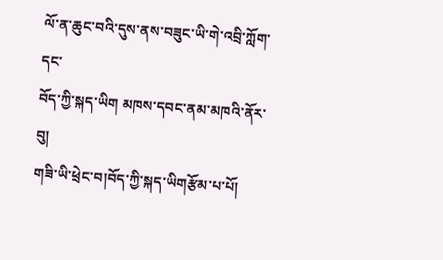ལོ་ན་ཆུང་བའི་དུས་ནས་བཟུང་ཡི་གེ་འབྲི་ཀློག་དང་
བོད་ཀྱི་སྐད་ཡིག མཁས་དབང་ནམ་མཁའི་ནོར་བུ།
གཟི་ཡི་ཕྲེང་བ།བོད་ཀྱི་སྐད་ཡིགརྩོམ་པ་པོ།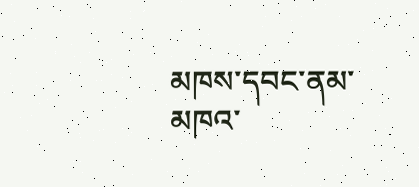མཁས་དབང་ནམ་མཁའ་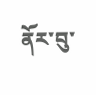ནོར་བུ་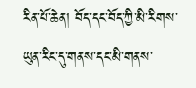རིན་པོ་ཆེན། བོད་དང་བོད་ཀྱི་མི་རིགས་ཡུན་རིང་དུ་གནས་དང་མི་གནས་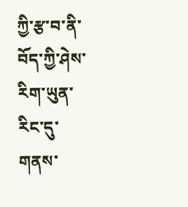ཀྱི་རྩ་བ་ནི་བོད་ཀྱི་ཤེས་རིག་ཡུན་རིང་དུ་གནས་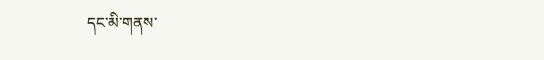དང་མི་གནས་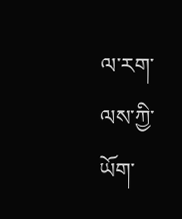ལ་རག་ལས་ཀྱི་ཡོག་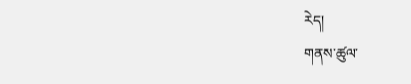རེད།
གནས་ཚུལ་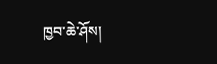ཁྱབ་ཆེ་ཤོས།